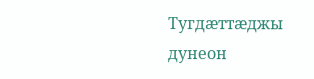Тугдæттæджы дунеон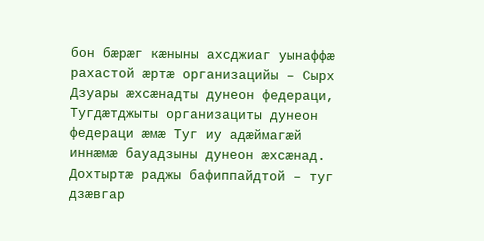бон бæрæг кæныны ахсджиаг уынаффæ рахастой æртæ организацийы – Сырх Дзуары æхсæнадты дунеон федераци, Тугдæтджыты организациты дунеон федераци æмæ Туг иу адæймагæй иннæмæ бауадзыны дунеон æхсæнад.
Дохтыртæ раджы бафиппайдтой – туг дзæвгар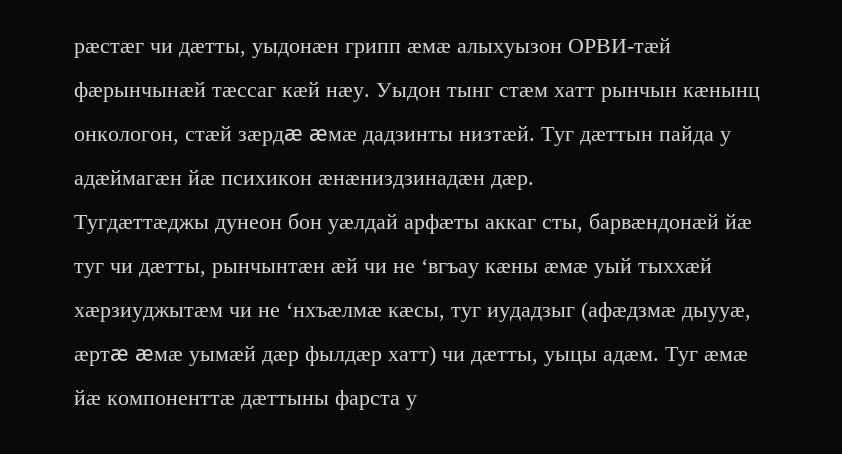рæстæг чи дæтты, уыдонæн грипп æмæ алыхуызон ОРВИ-тæй фæрынчынæй тæссаг кæй нæу. Уыдон тынг стæм хатт рынчын кæнынц онкологон, стæй зæрдæ æмæ дадзинты низтæй. Туг дæттын пайда у адæймагæн йæ психикон æнæниздзинадæн дæр.
Тугдæттæджы дунеон бон уæлдай арфæты аккаг сты, барвæндонæй йæ туг чи дæтты, рынчынтæн æй чи не ‘вгъау кæны æмæ уый тыххæй хæрзиуджытæм чи не ‘нхъæлмæ кæсы, туг иудадзыг (афæдзмæ дыууæ, æртæ æмæ уымæй дæр фылдæр хатт) чи дæтты, уыцы адæм. Туг æмæ йæ компоненттæ дæттыны фарста у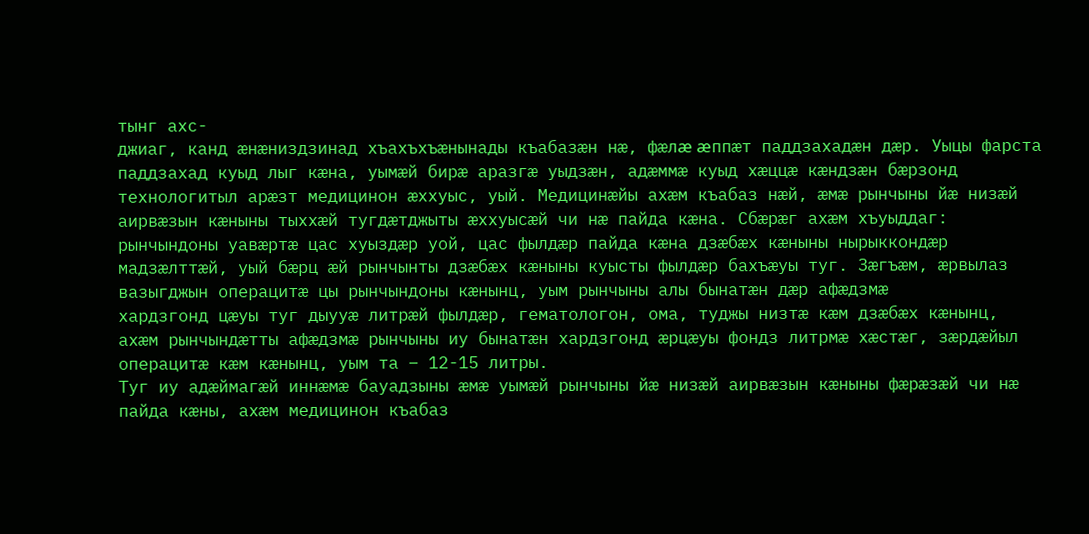тынг ахс-
джиаг, канд æнæниздзинад хъахъхъæнынады къабазæн нæ, фæлæ æппæт паддзахадæн дæр. Уыцы фарста паддзахад куыд лыг кæна, уымæй бирæ аразгæ уыдзæн, адæммæ куыд хæццæ кæндзæн бæрзонд технологитыл арæзт медицинон æххуыс, уый. Медицинæйы ахæм къабаз нæй, æмæ рынчыны йæ низæй аирвæзын кæныны тыххæй тугдæтджыты æххуысæй чи нæ пайда кæна. Сбæрæг ахæм хъуыддаг: рынчындоны уавæртæ цас хуыздæр уой, цас фылдæр пайда кæна дзæбæх кæныны нырыккондæр мадзæлттæй, уый бæрц æй рынчынты дзæбæх кæныны куысты фылдæр бахъæуы туг. Зæгъæм, æрвылаз вазыгджын операцитæ цы рынчындоны кæнынц, уым рынчыны алы бынатæн дæр афæдзмæ
хардзгонд цæуы туг дыууæ литрæй фылдæр, гематологон, ома, туджы низтæ кæм дзæбæх кæнынц, ахæм рынчындæтты афæдзмæ рынчыны иу бынатæн хардзгонд æрцæуы фондз литрмæ хæстæг, зæрдæйыл операцитæ кæм кæнынц, уым та – 12-15 литры.
Туг иу адæймагæй иннæмæ бауадзыны æмæ уымæй рынчыны йæ низæй аирвæзын кæныны фæрæзæй чи нæ пайда кæны, ахæм медицинон къабаз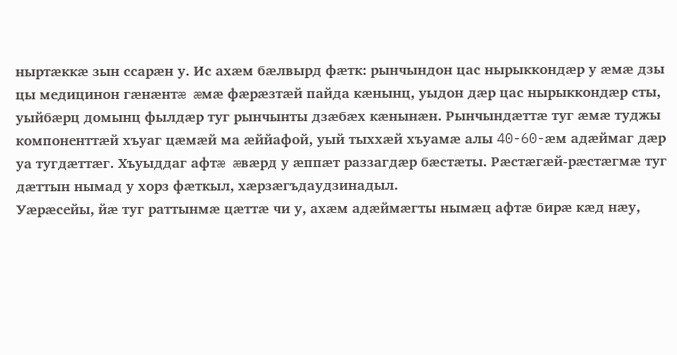ныртæккæ зын ссарæн у. Ис ахæм бæлвырд фæтк: рынчындон цас нырыккондæр у æмæ дзы цы медицинон гæнæнтæ æмæ фæрæзтæй пайда кæнынц, уыдон дæр цас нырыккондæр сты, уыйбæрц домынц фылдæр туг рынчынты дзæбæх кæнынæн. Рынчындæттæ туг æмæ туджы компоненттæй хъуаг цæмæй ма æййафой, уый тыххæй хъуамæ алы 40-60-æм адæймаг дæр уа тугдæттæг. Хъуыддаг афтæ æвæрд у æппæт раззагдæр бæстæты. Рæстæгæй-рæстæгмæ туг дæттын нымад у хорз фæткыл, хæрзæгъдаудзинадыл.
Уæрæсейы, йæ туг раттынмæ цæттæ чи у, ахæм адæймæгты нымæц афтæ бирæ кæд нæу,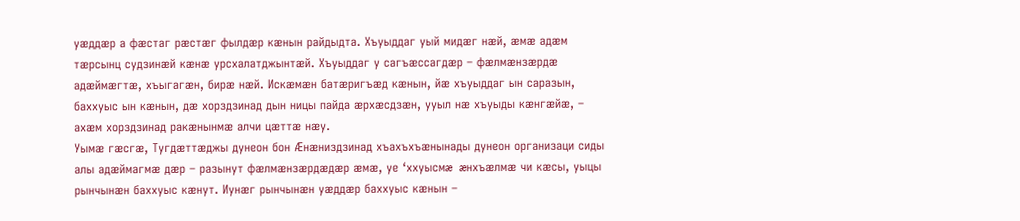уæддæр а фæстаг рæстæг фылдæр кæнын райдыдта. Хъуыддаг уый мидæг нæй, æмæ адæм тæрсынц судзинæй кæнæ урсхалатджынтæй. Хъуыддаг у сагъæссагдæр – фæлмæнзæрдæ адæймæгтæ, хъыгагæн, бирæ нæй. Искæмæн батæригъæд кæнын, йæ хъуыддаг ын саразын, баххуыс ын кæнын, дæ хорздзинад дын ницы пайда æрхæсдзæн, ууыл нæ хъуыды кæнгæйæ, – ахæм хорздзинад ракæнынмæ алчи цæттæ нæу.
Уымæ гæсгæ, Тугдæттæджы дунеон бон Æнæниздзинад хъахъхъæнынады дунеон организаци сиды алы адæймагмæ дæр – разынут фæлмæнзæрдæдæр æмæ, уе ‘ххуысмæ æнхъæлмæ чи кæсы, уыцы рынчынæн баххуыс кæнут. Иунæг рынчынæн уæддæр баххуыс кæнын –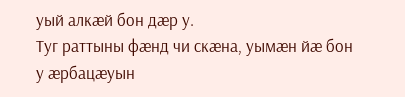уый алкæй бон дæр у.
Туг раттыны фæнд чи скæна, уымæн йæ бон у æрбацæуын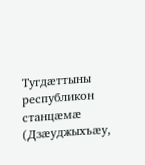Тугдæттыны республикон станцæмæ (Дзæуджыхъæу,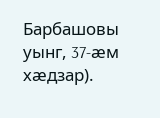Барбашовы уынг, 37-æм хæдзар).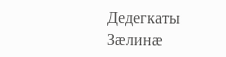Дедегкаты Зæлинæ